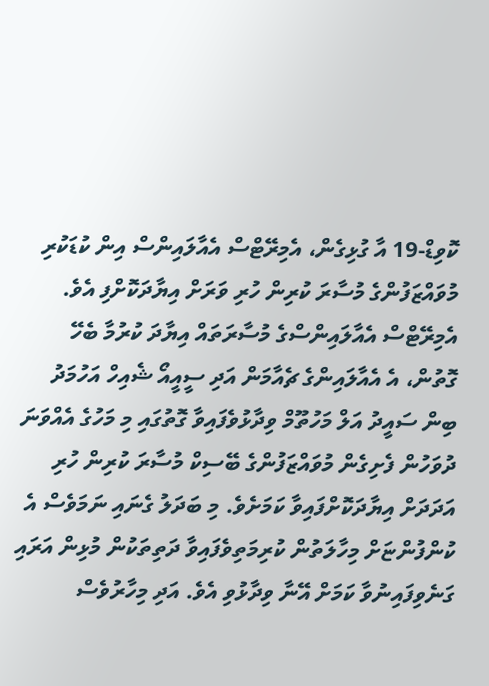ކޮވިޑް-19 އާ ގުޅިގެން، އެމިރޭޓްސް އެއާލައިންސް އިން ކުޑަކުރި މުވައްޒަފުންގެ މުސާރަ ކުރިން ހުރި ވަރަށް އިޔާދަކޮށްފި އެވެ.
އެމިރޭޓްސް އެއާލައިންސްގެ މުސާރަތައް އިޔާދަ ކުރުމާ ބެހޭ ގޮތުން، އެ އެއާލައިންގެ ޗެއާމަން އަދި ސީއީއޯ ޝެއިހް އަހުމަދު ބިން ސައީދު އަލް މަހުތޫމް ވިދާޅުވެފައިވާ ގޮތުގައި މި މަހުގެ އެއްވަނަ ދުވަހުން ފެށިގެން މުވައްޒަފުންގެ ބޭސިކް މުސާރަ ކުރިން ހުރި އަދަދަށް އިޔާދަކޮށްފައިވާ ކަމަށެވެ. މި ބަދަލު ގެނައި ނަމަވެސް އެ ކުންފުންޏަށް މިހާލަތުން ކުރިމަތިވެފައިވާ ދަތިތަކުން މުޅިން އަރައި ގަނެވިފައިނުވާ ކަމަށް އޭނާ ވިދާޅުވި އެވެ. އަދި މިހާރުވެސް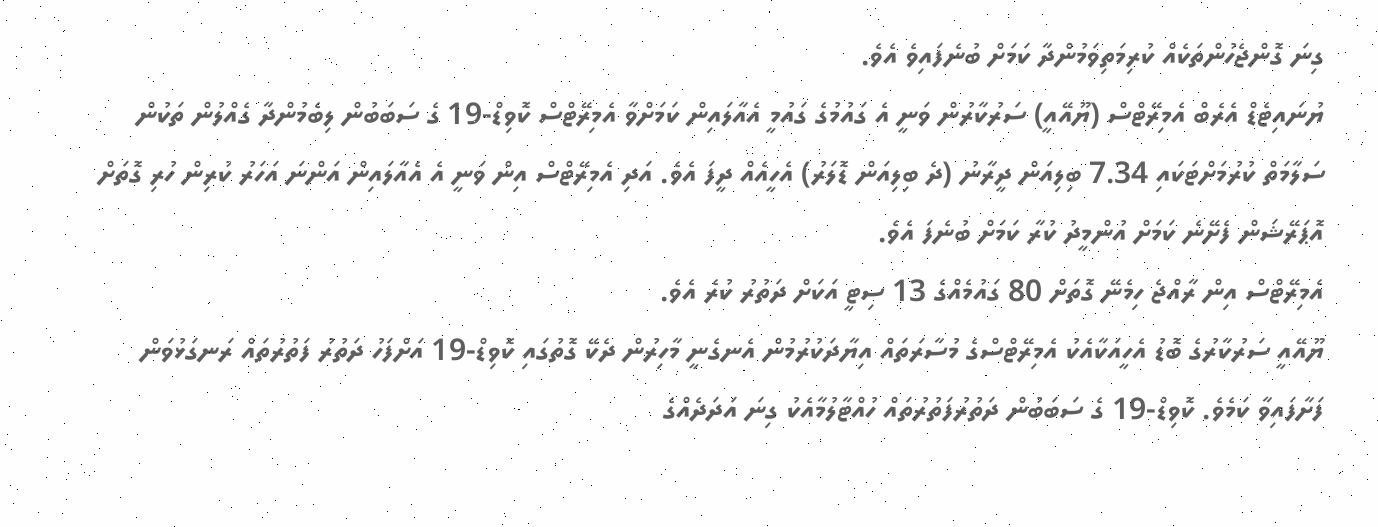ގިނަ ގޮންޖެހުންތަކެއް ކުރިމަތިވަމުންދާ ކަމަށް ބުނެފައިވެ އެވެ.
ޔުނައިޓެޑް އެރެބް އެމިރޭޓްސް (ޔޫއޭއީ) ސަރުކާރުން ވަނީ އެ ގައުމުގެ ގައުމީ އެއާލައިން ކަމަށްވާ އެމިރޭޓްސް ކޮވިޑް-19 ގެ ސަބަބުން ލިބެމުންދާ ގެއްލުން ތަކުން ސަލާމަތް ކުރުމަށްޓަކައި 7.34 ބިލިއަން ދީރާނު (ދެ ބިލިއަން ޑޮލަރު) އެހީއެއް ދީފަ އެވެ. އަދި އެމިރޭޓްސް އިން ވަނީ އެ އެއާލައިން އަންނަ އަހަރު ކުރިން ހުރި ގޮތަށް އޮޕަރޭޝަން ފެށޭނެ ކަމަށް އުންމީދު ކުރާ ކަމަށް ބުނެފަ އެވެ.
އެމިރޭޓްސް އިން ރާއްޖެ ހިމެނޭ ގޮތަށް 80 ގައުމެއްގެ 13 ސިޓީ އަކަށް ދަތުރު ކުރެ އެވެ.
ޔޫއޭއީ ސަރުކާރުގެ ބޮޑު އެހީއަކާއެކު އެމިރޭޓްސްގެ މުސާރަތައް އިޔާދަކުރުމުން އެނގެނީ މާހިރުން ދެކޭ ގޮތުގައި ކޮވިޑް-19 އަށްފަހު ދަތުރު ފަތުރުތައް ރަނގަޅުވަން ފަށާފައިވާ ކަމެވެ. ކޮވިޑް-19 ގެ ސަބަބުން ދަތުރުފަތުރުތައް ހުއްޓާލުމާއެކު ގިނަ އަދަދެއްގެ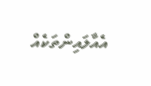އެއާލައިންތަކެއް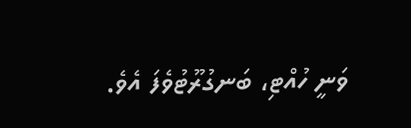ވަނީ ހުއްޓި، ބަނގުރޫޓުވެފަ އެވެ.